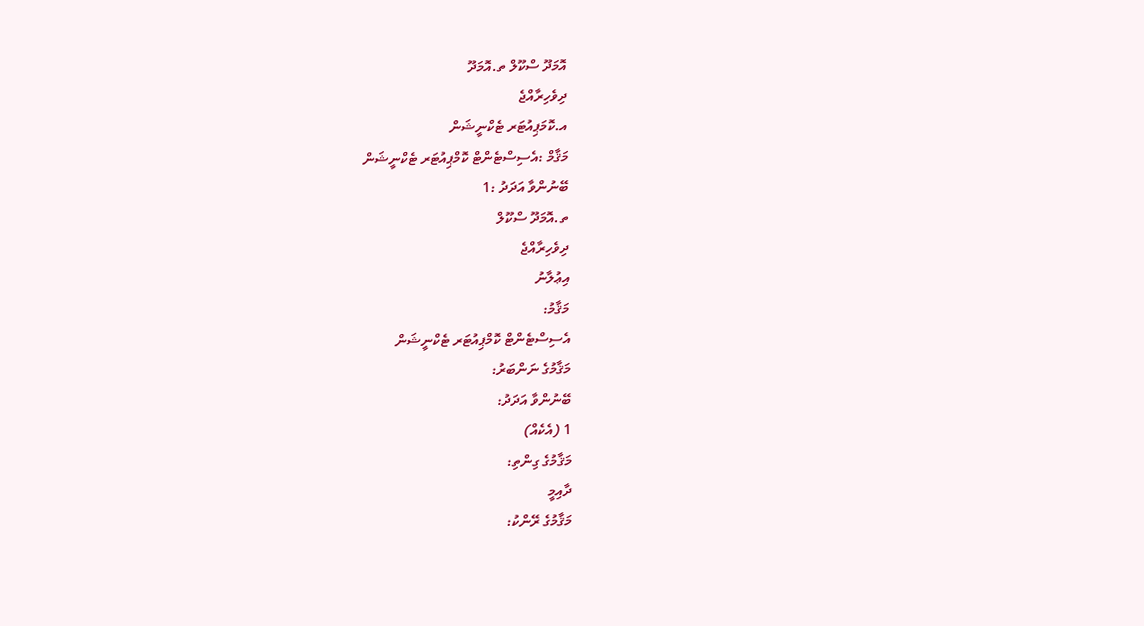އޮމަދޫ ސްކޫލް ތ.އޮމަދޫ
ދިވެހިރާއްޖެ
އ.ކޮމަޕިއުޓަރ ޓެކްނީޝަން
މަޤާމް :އެސިސްޓެންޓް ކޮމްޕިއުޓަރ ޓެކްނީޝަން
ބޭނުންވާ އަދަދު :1
ތ.އޮމަދޫ ސްކޫލް
ދިވެހިރާއްޖެ
އިޢުލާނު
މަޤާމު:
އެސިސްޓެންޓް ކޮމްޕިއުޓަރ ޓެކްނީޝަން
މަޤާމުގެ ނަންބަރު:
ބޭނުންވާ އަދަދު:
1 (އެކެއް)
މަޤާމުގެ ގިންތި:
ދާއިމީ
މަޤާމުގެ ރޭންކު: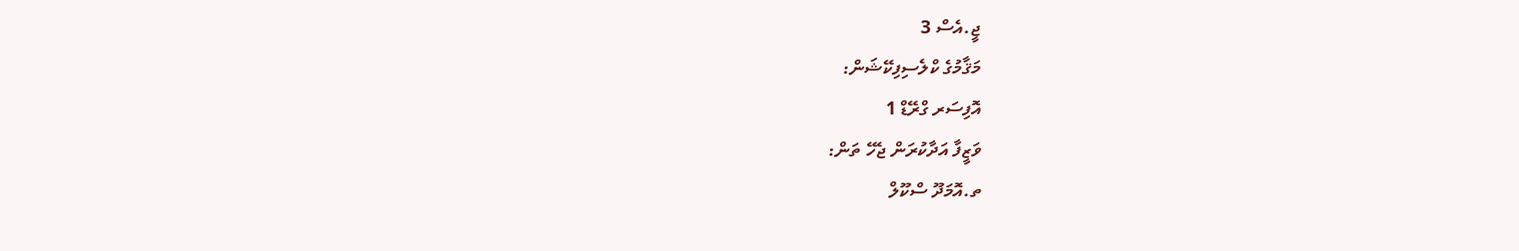ޖީ.އެސް 3
މަޤާމުގެ ކްލެސިފިކޭޝަން:
އޮފިސަރ ގްރޭޑް 1
ވަޒީފާ އަދާކުރަން ޖެހޭ ތަން:
ތ.އޮމަދޫ ސްކޫލް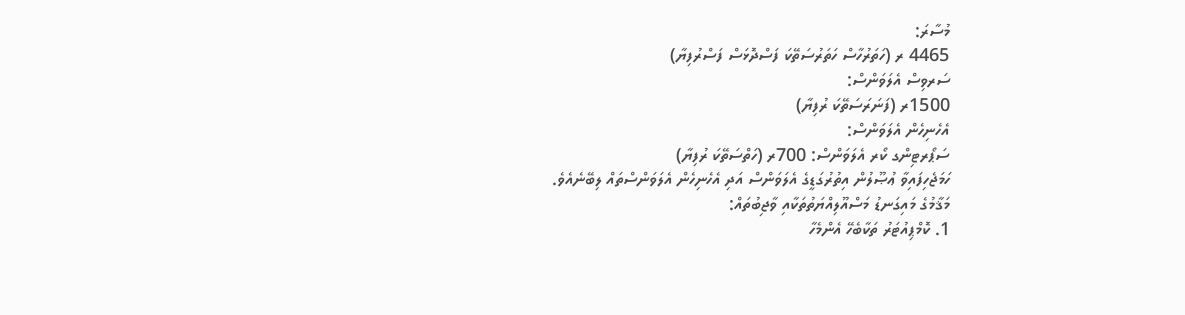މުސާރަ:
4465 ރ (ހަތަރުހާސް ހަތަރުސަތޭކަ ފަސްދޮޅަސް ފަސްރުފިޔާ)
ސަރވިސް އެލަވަންސް:
1500ރ (ފަނަރަސަތޭކަ ރުފިޔާ)
އެހެނިހެން އެލަވަންސް:
ސަޕޯރޓިންގ ކޯރ އެލަވަންސް: 700ރ (ހަތްސަތޭކަ ރުފިޔާ)
ހަމަޖެހިފައިވާ ޢުޞޫލުން އިތުރުގަޑީގެ އެލަވަންސް އަދި އެހެނިހެން އެލަވަންސްތައް ލިބޭނެއެވެ.
މަޤާމުގެ މައިގަނޑު މަސްއޫލިއްޔަތުތަކާއި ވާޖިބުތައް:
1. ކޮމްޕިއުޓަރު ތަކާބެހޭ އެންމެހާ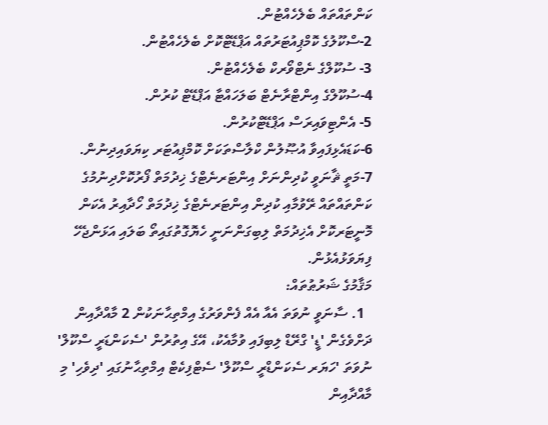ކަންތައްތައް ބެލެހެއްޓުން.
2-ސްކޫލުގެ ކޮމްޕިއުޓަރުތައް އަޕްޑޭޓްކޮށް ބެލެހެއްޓުން.
3- ސުކޫލްގެ ނެޓްވޯރކް ބެލެހެއްޓުން.
4-ސުކޫލްގެ އިންޓްރާނެޓް ބަލަހައްޓާ އަޕްޑޭޓް ކުރުން.
5- އެންޓިވައިރަސް އަޕްޑޭޓްކުރުން.
6-ކަޑައެޅިފައިވާ އުޞޫލުން ކްލާސްތަކަށް ކޮމްޕިއުޓަރ ކިޔަވައިދިނުން.
7-މަތީ ޘާނަވީ ކުދިންނަށް އިންޓަރނެޓްގެ ޚިދުމަތް ފޯރުކޮށްދިނުމުގެ ކަންތައްތައް ރޭވުމާއި ކުދިން އިންޓަރނެޓްގެ ޚިދުމަތް ހޯދާއިރު އެކަން މޮނީޓަރކޮށް އެޚިދުމަތް ލިބިގަންނަނީ ހެޔޮގޮތުގައިތޯ ބަލައި އަޅަންޖެހޭ ފިޔަވަޅުއެޅުން.
މަޤާމުގެ ޝަރުޠުތައް:
  1. ސާނަވީ ނުވަތަ އެއާ އެއް ފެންވަރުގެ އިމްތިޙާނަކުން 2 މާއްދާއިން ދަށްވެގެން 'ޑީ' ގްރޭޑް ލިބިފައި ވުމާއެކު، އޭގެ އިތުރުން 'ސެކަންޑަރީ ސްކޫލް' ނުވަތަ 'ހަޔަރ ސެކަންޑްރީ ސްކޫލް' ސެޓްފިކެޓް އިމްތިޙާނުގައި 'ދިވެހި' މި މާއްދާއިން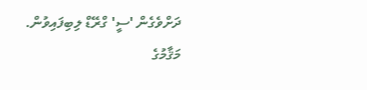ދަށްވެގެން 'ސީ' ގްރޭޑް ލިބިފައިވުން.
މަޤާމުގެ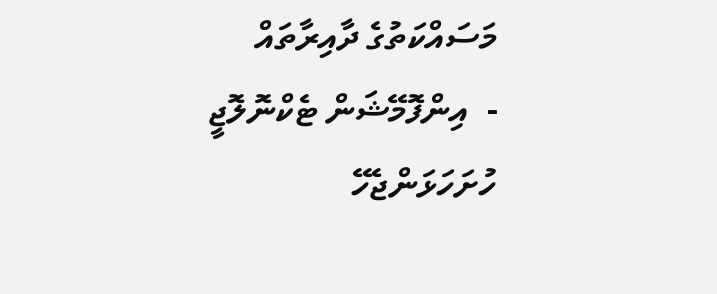މަސައްކަތުގެ ދާއިރާތައް
-  އިންފޮމޭޝަން ޓެކްނޮލޮޖީ
ހުށަހަޅަންޖެހޭ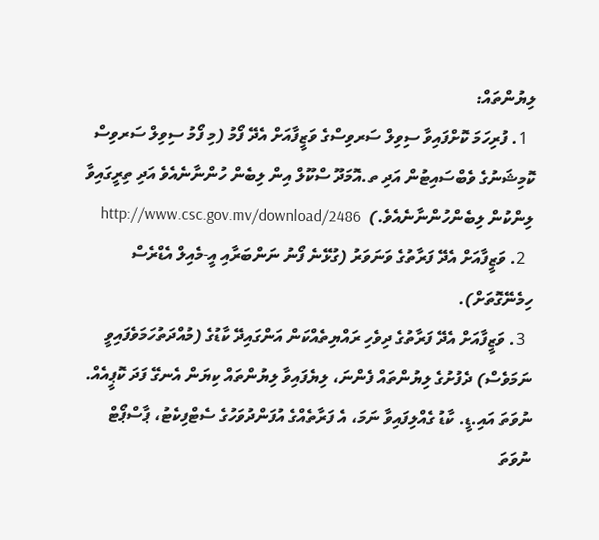ލިޔުންތައް:
  1. ފުރިހަމަ ކޮށްފައިވާ ސިވިލް ސަރވިސްގެ ވަޒީފާއަށް އެދޭ ފޯމު (މި ފޯމު ސިވިލް ސަރވިސް ކޮމިޝަނުގެ ވެބްސައިޓުން އަދި ތ.އޮމަދޫ ސްކޫލް އިން ލިބެން ހުންނާނެއެވެ އަދި ތިރީގައިވާ ލިންކުން ލިބެންހުންނާނެއެވެ.)  http://www.csc.gov.mv/download/2486
  2. ވަޒީފާއަށް އެދޭ ފަރާތުގެ ވަނަވަރު (ގުޅޭނެ ފޯނު ނަންބަރާއި އީ-މެއިލް އެޑްރެސް ހިމެނޭގޮތަށް).
  3. ވަޒީފާއަށް އެދޭ ފަރާތުގެ ދިވެހި ރައްޔިތެއްކަން އަންގައިދޭ ކާޑުގެ (މުއްދަތުހަމަވެފައިވީ ނަމަވެސް) ދެފުށުގެ ލިޔުންތައް ފެންނަ، ލިޔެފައިވާ ލިޔުންތައް ކިޔަން އެނގޭ ފަދަ ކޮޕީއެއް. ނުވަތަ އައި.ޑީ. ކާޑު ގެއްލިފައިވާ ނަމަ، އެ ފަރާތެއްގެ އުފަންދުވަހުގެ ސެޓްފިކެޓު، ޕާސްޕޯޓް ނުވަތަ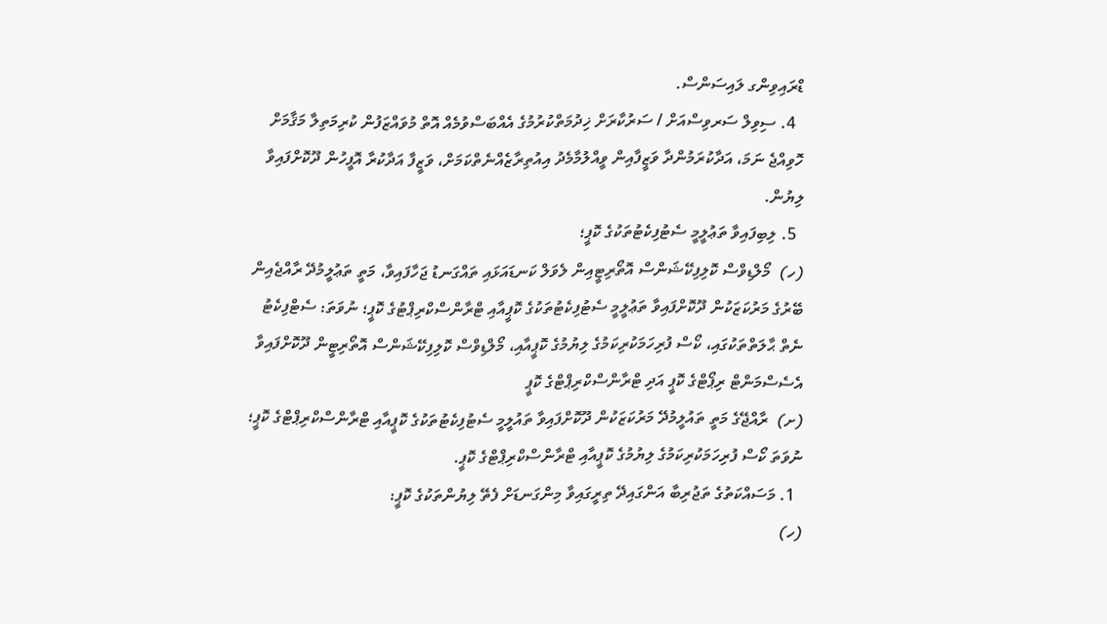ޑްރައިވިންގ ލައިސަންސް.
  4. ސިވިލް ސަރވިސްއަށް / ސަރުކާރަށް ޚިދުމަތްކުރުމުގެ އެއްބަސްވުމެއް އޮތް މުވައްޒަފުން ކުރިމަތިލާ މަޤާމަށް ހޮވިއްޖެ ނަމަ، އަދާކުރަމުންދާ ވަޒީފާއިން ވީއްލުމާމެދު އިއުތިރާޒެއްނެތްކަމަށް، ވަޒީފާ އަދާކުރާ އޮފީހުން ދޫކޮށްފައިވާ ލިޔުން.
  5. ލިބިފައިވާ ތަޢުލީމީ ސެޓުފިކެޓުތަކުގެ ކޮޕީ؛
(ހ)  މޯލްޑިވްސް ކޮލިފިކޭޝަންސް އޮތޯރިޓީއިން ލެވަލް ކަނޑައަޅައި ތައްގަނޑު ޖަހާފައިވާ، މަތީ ތަޢުލީމުދޭ ރާއްޖެއިން ބޭރުގެ މަރުކަޒަކުން ދޫކޮށްފައިވާ ތަޢުލީމީ ސެޓުފިކެޓުތަކުގެ ކޮޕީއާއި ޓްރާންސްކްރިޕްޓުގެ ކޮޕީ؛ ނުވަތަ: ސެޓްފިކެޓު ނެތް ޙާލަތްތަކުގައި، ކޯސް ފުރިހަމަކުރިކަމުގެ ލިޔުމުގެ ކޮޕީއާއި، މޯލްޑިވްސް ކޮލިފިކޭޝަންސް އޮތޯރިޓީން ދޫކޮށްފައިވާ އެސެސްމަންޓް ރިޕޯޓްގެ ކޮޕީ އަދި ޓްރާންސްކްރިޕްޓްގެ ކޮޕީ
(ށ)  ރާއްޖޭގެ މަތީ ތައުލީމުދޭ މަރުކަޒަކުން ދޫކޮށްފައިވާ ތައުލީމީ ސެޓުފިކެޓުތަކުގެ ކޮޕީއާއި ޓްރާންސްކްރިޕްޓްގެ ކޮޕީ؛ ނުވަތަ ކޯސް ފުރިހަމަކުރިކަމުގެ ލިޔުމުގެ ކޮޕީއާއި ޓްރާންސްކްރިޕްޓްގެ ކޮޕީ.
  1. މަސައްކަތުގެ ތަޖުރިބާ އަންގައިދޭ ތިރީގައިވާ މިންގަނޑަށް ފެތޭ ލިޔުންތަކުގެ ކޮޕީ:
(ހ)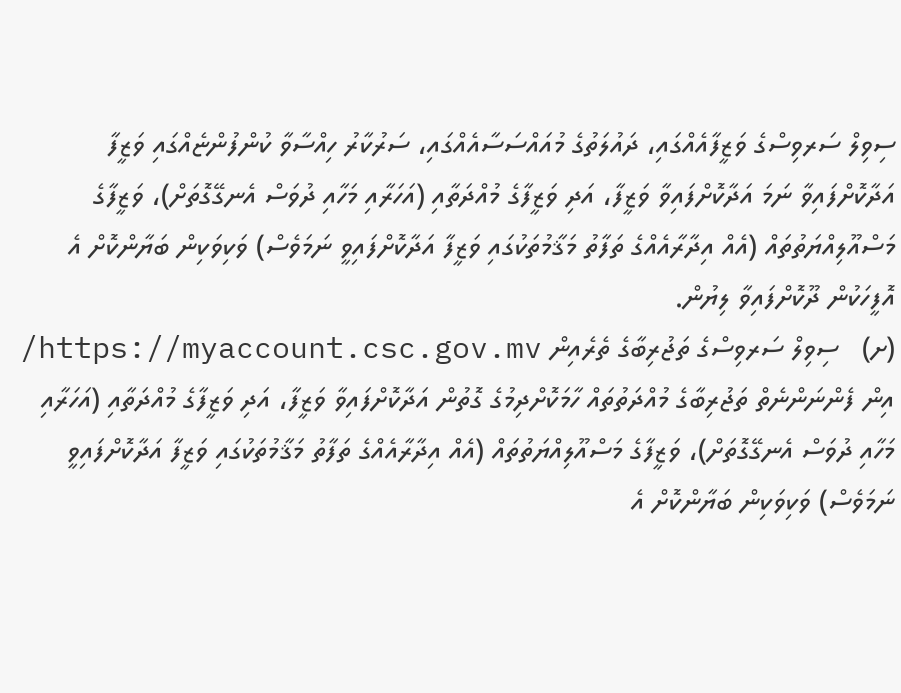ސިވިލް ސަރވިސްގެ ވަޒީފާއެއްގައި، ދައުލަތުގެ މުއައްސަސާއެއްގައި، ސަރުކާރު ހިއްސާވާ ކުންފުންޏެއްގައި ވަޒީފާ އަދާކޮށްފައިވާ ނަމަ އަދާކޮށްފައިވާ ވަޒީފާ، އަދި ވަޒީފާގެ މުއްދަތާއި (އަހަރާއި މަހާއި ދުވަސް އެނގޭގޮތަށް)، ވަޒީފާގެ މަސްއޫލިއްޔަތުތައް (އެއް އިދާރާއެއްގެ ތަފާތު މަޤާމުތަކުގައި ވަޒީފާ އަދާކޮށްފައިވީ ނަމަވެސް) ވަކިވަކިން ބަޔާންކޮށް އެ އޮފީހަކުން ދޫކޮށްފައިވާ ލިޔުން.
(ށ)   ސިވިލް ސަރވިސްގެ ތަޖުރިބާގެ ތެރެއިން https://myaccount.csc.gov.mv/ އިން ފެންނަންނެތް ތަޖުރިބާގެ މުއްދަތުތައް ހާމަކޮށްދިމުގެ ގޮތުން އަދާކޮށްފައިވާ ވަޒީފާ، އަދި ވަޒީފާގެ މުއްދަތާއި (އަހަރާއި މަހާއި ދުވަސް އެނގޭގޮތަށް)، ވަޒީފާގެ މަސްއޫލިއްޔަތުތައް (އެއް އިދާރާއެއްގެ ތަފާތު މަޤާމުތަކުގައި ވަޒީފާ އަދާކޮށްފައިވީ ނަމަވެސް) ވަކިވަކިން ބަޔާންކޮށް އެ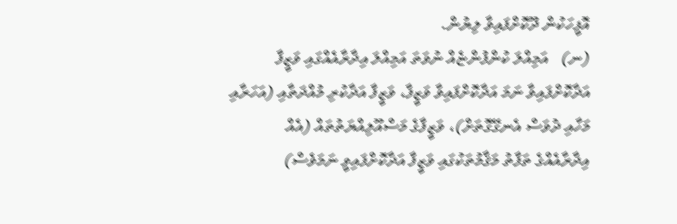އޮފީހަކުން ދޫކޮށްފައިވާ ލިޔުން.
(ނ)   އަމިއްލަ ކުންފުންޏެއް ނުވަތަ އަމިއްލަ އިދާރާއެއްގައި ވަޒީފާ އަދާކޮށްފައިވާ ނަމަ އަދާކޮށްފައިވާ ވަޒީފާ، ވަޒީފާ އަދާކުރި މުއްދަތާއި (އަހަރާއި މަހާއި ދުވަސް އެނގޭގޮތަށް)، ވަޒީފާގެ މަސްއޫލިއްޔަތުތައް (އެއް އިދާރާއެއްގެ ތަފާތު މަޤާމުތަކުގައި ވަޒީފާ އަދާކޮށްފައިވީ ނަމަވެސް)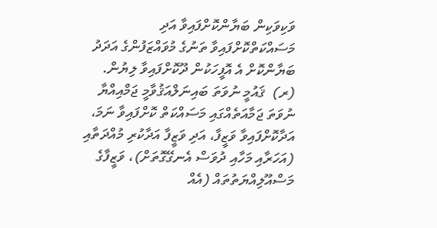ވަކިވަކިން ބަޔާންކޮށްފައިވާ އަދި މަސައްކަތްކޮށްފައިވާ ތަނުގެ މުވައްޒަފުންގެ އަދަދު ބަޔާންކޮށް އެ އޮފީހަކުން ދޫކޮށްފައިވާ ލިޔުން.
(ރ)  ޤައުމީ ނުވަތަ ބައިނަލްއަޤުވާމީ ޖަމްއިއްޔާ ނުވަތަ ޖަމާއަތެއްގައި މަސައްކަތް ކޮށްފައިވާ ނަމަ، އަދާކޮށްފައިވާ ވަޒީފާ، އަދި ވަޒީފާ އަދާކުރި މުއްދަތާއި (އަހަރާއި މަހާއި ދުވަސް އެނގޭގޮތަށް)، ވަޒީފާގެ މަސްއޫލިއްޔަތުތައް (އެއް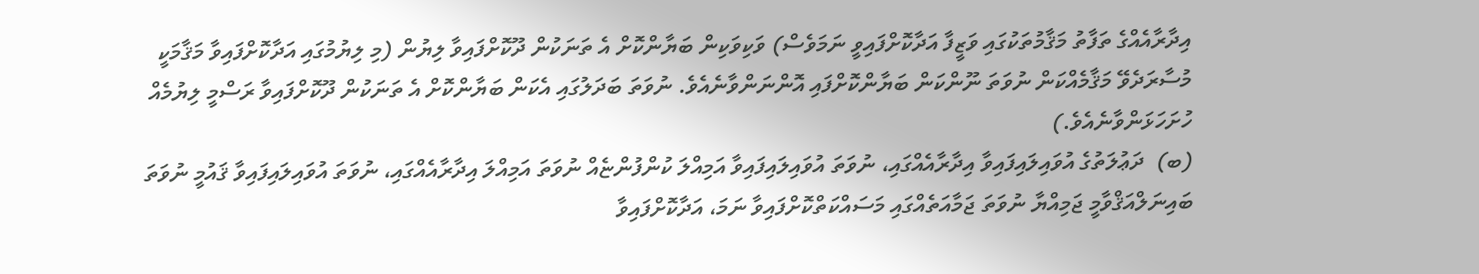އިދާރާއެއްގެ ތަފާތު މަޤާމުތަކުގައި ވަޒީފާ އަދާކޮށްފައިވީ ނަމަވެސް) ވަކިވަކިން ބަޔާންކޮށް އެ ތަނަކުން ދޫކޮށްފައިވާ ލިޔުން (މި ލިޔުމުގައި އަދާކޮށްފައިވާ މަޤާމަކީ މުސާރަދެވޭ މަޤާމެއްކަން ނުވަތަ ނޫންކަން ބަޔާންކޮށްފައި އޮންނަންވާނެއެވެ. ނުވަތަ ބަދަލުގައި އެކަން ބަޔާންކޮށް އެ ތަނަކުން ދޫކޮށްފައިވާ ރަސްމީ ލިޔުމެއް ހުށަހަޅަންވާނެއެވެ.)
(ބ)  ދަޢުލަތުގެ އުވައިލައިފައިވާ އިދާރާއެއްގައި، ނުވަތަ އުވައިލައިފައިވާ އަމިއްލަ ކުންފުންޏެއް ނުވަތަ އަމިއްލަ އިދާރާއެއްގައި، ނުވަތަ އުވައިލައިފައިވާ ޤައުމީ ނުވަތަ ބައިނަލްއަޤްވާމީ ޖަމިއްޔާ ނުވަތަ ޖަމާއަތެއްގައި މަސައްކަތްކޮށްފައިވާ ނަމަ، އަދާކޮށްފައިވާ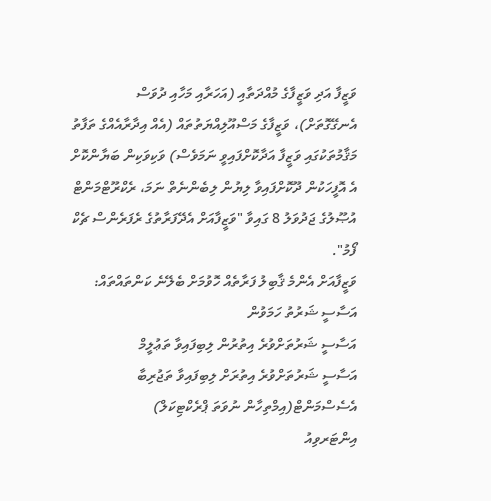ވަޒީފާ އަދި ވަޒީފާގެ މުއްދަތާއި (އަހަރާއި މަހާއި ދުވަސް އެނގޭގޮތަށް)، ވަޒީފާގެ މަސްއޫލިއްޔަތުތައް (އެއް އިދާރާއެއްގެ ތަފާތު މަޤާމުތަކުގައި ވަޒީފާ އަދާކޮށްފައިވީ ނަމަވެސް) ވަކިވަކިން ބަޔާންކޮށް އެ އޮފީހަކުން ދޫކޮށްފައިވާ ލިޔުން ލިބެންނެތް ނަމަ، ރެކްރޫޓްމަންޓް އުޞޫލުގެ ޖަދުވަލު 8 ގައިވާ "ވަޒީފާއަށް އެދޭފަރާތުގެ ރެފަރެންސް ޗެކް ފޯމު".
ވަޒީފާއަށް އެންމެ ޤާބިލު ފަރާތެއް ހޮވުމަށް ބެލޭނެ ކަންތައްތައް:
އަސާސީ ޝަރުތު ހަމަވުން
އަސާސީ ޝަރުތަށްވުރެ އިތުރުން ލިބިފައިވާ ތަޢުލީމް
އަސާސީ ޝަރުތަށްވުރެ އިތުރަށް ލިބިފައިވާ ތަޖުރިބާ
އެސެސްމަންޓް(އިމްތިހާން ނުވަތަ ޕްރެކްޓިކަލް)
އިންޓަރވިއު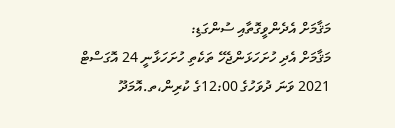މަޤާމަށް އެދެންވީގޮތާއި ސުންގަޑި:
މަޤާމަށް އެދި ހުށަހަޅަންޖެހޭ ތަކެތި ހުށަހަޅާނީ 24 އޮގަސްޓް 2021 ވަނަ ދުވަހުގެ 12:00ގެ ކުރިން،ތ.އޮމަދޫ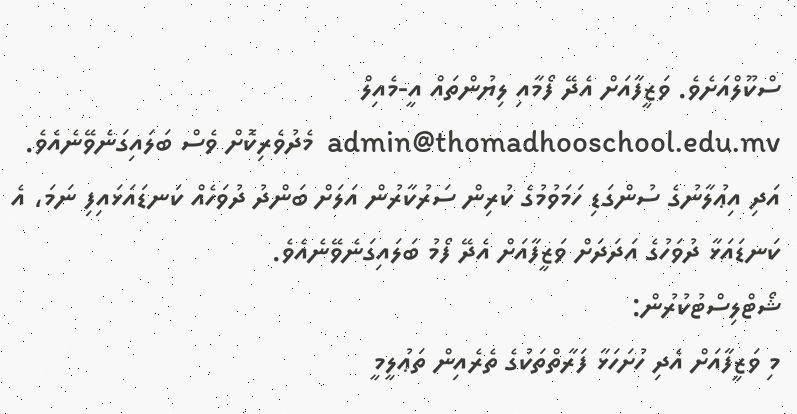ސްކޫލްއަށެވެ. ވަޒީފާއަށް އެދޭ ފޯމާއި ލިޔުންތައް އީ-މެއިލް admin@thomadhooschool.edu.mv  މެދުވެރިކޮށް ވެސް ބަލައިގަނެވޭނެއެވެ.
އަދި އިޢުލާނުގެ ސުންގަޑި ހަމަވުމުގެ ކުރިން ސަރުކާރުން އަލަށް ބަންދު ދުވަހެއް ކަނޑައަޅައިފި ނަމަ، އެ ކަނޑައަޅާ ދުވަހުގެ އަދަދަށް ވަޒީފާއަށް އެދޭ ފޯމު ބަލައިގަނެވޭނެއެވެ.
ޝޯޓްލިސްޓުކުރުން:
މި ވަޒީފާއަށް އެދި ހުށަހަޅާ ފަރާތްތަކުގެ ތެރެއިން ތަޢުލީމީ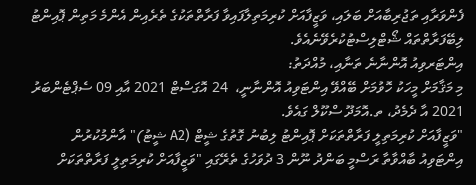ފެންވަރާއި ތަޖުރިބާއަށް ބަލައި، ވަޒީފާއަށް ކުރިމަތިލާފައިވާ ފަރާތްތަކުގެ ތެރެއިން އެންމެ މަތިން ޕޮއިންޓު ލިބޭފަރާތްތައް ޝޯޓްލިސްޓުކުރެވޭނެއެވެ.
އިންޓަރވިއު އޮންނާނެ ތަނާއި، މުއްދަތު:
މި މަޤާމަށް މީހަކު ހޮވުމަށް ބޭއްވޭ އިންޓަވިއު އޮންނާނީ،  24 އޮގަސްޓް 2021 އާއި 09 ސެޕްޓެންބަރު 2021 އާ ދެމެދު، ތ.އޮމަދޫ ސްކޫލް ގައެވެ.
"ވަޒީފާއަށް ކުރިމަތިލީ ފަރާތްތަކަށް ޕޮއިންޓު ލިބުނު ގޮތުގެ ޝީޓް (A2 ޝީޓު)" އާންމުކުރުން
އިންޓަވިއު ބާއްވާތާ ރަސްމީ ބަންދު ނޫން 3 ދުވަހުގެ ތެރޭގައި "ވަޒީފާއަށް ކުރިމަތިލީ ފަރާތްތަކަށް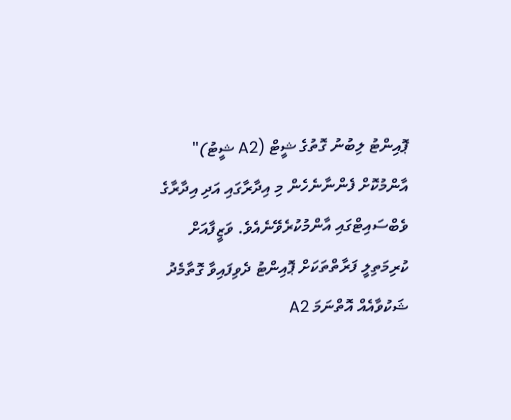ޕޮއިންޓު ލިބުނު ގޮތުގެ ޝީޓް (A2 ޝީޓު)" އާންމުކޮށް ފެންނާނެހެން މި އިދާރާގައި އަދި އިދާރާގެ ވެބްސައިޓްގައި އާންމުކުރެވޭނެއެވެ. ވަޒީފާއަށް ކުރިމަތިލީ ފަރާތްތަކަށް ޕޮއިންޓު ދެވިފައިވާ ގޮތާމެދު ޝަކުވާއެއް އޮތްނަމަ A2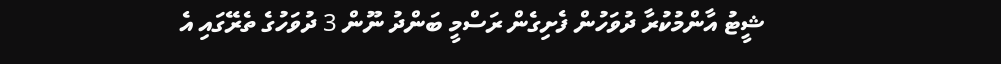ޝީޓު އާންމުކުރާ ދުވަހުން ފެށިގެން ރަސްމީ ބަންދު ނޫން 3 ދުވަހުގެ ތެރޭގައި އެ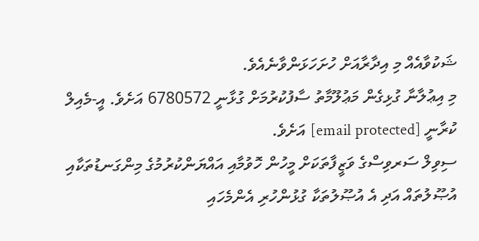ޝަކުވާއެއް މި އިދާރާއަށް ހުށަހަޅަންވާނެއެވެ.
މި އިޢުލާނާ ގުޅިގެން މަޢުލޫމާތު ސާފުކުރުމަށް ގުޅާނީ 6780572 އަށެވެ. އީ-މެއިލް ކުރާނީ [email protected] އަށެވެ.
ސިވިލް ސަރވިސްގެ ވަޒީފާތަކަށް މީހުން ހޮވުމާއި އައްޔަންކުރުމުގެ މިންގަނޑުތަކާއި އުޞޫލުތައް އަދި އެ އުޞޫލުތަކާ ގުޅުންހުރި އެންމެހައި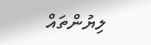ލިޔުންތައް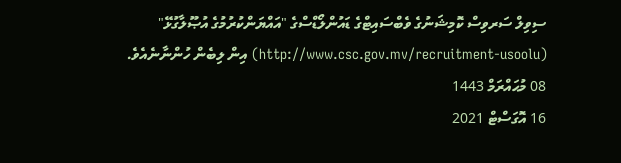ސިވިލް ސަރވިސް ކޮމިޝަނުގެ ވެބްސައިޓްގެ ޑައުންލޯޑްސްގެ "އައްޔަންކުރުމުގެ އުޞޫލާގުޅޭ" (http://www.csc.gov.mv/recruitment-usoolu) އިން ލިބެން ހުންނާނެއެވެ.
08 މުޙައްރަމް 1443
16 އޮގަސްޓް 2021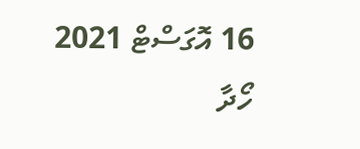16 އޮގަސްޓް 2021
ހޯދާ